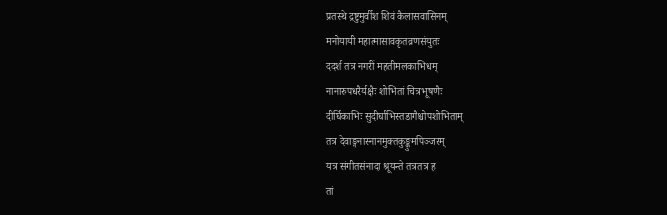प्रतस्थे द्रष्टुमुर्वीश शिवं कैलासवासिनम्
मनोयायी महात्मासावकृतव्रणसंयुतः
ददर्श तत्र नगरीं महतीमलकाभिधम्
नानारुपधरैर्यक्षैः शोभितां चित्रभूषणैः
दीर्घिकाभिः सुदीर्घाभिस्तडागैश्चोपशोभिताम्
तत्र देवाङ्गनास्नानमुक्तकुङ्कुमपिञ्जरम्
यत्र संगीतसंनादा श्रूयन्ते तत्रतत्र ह
तां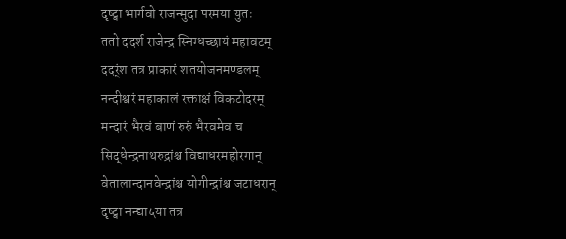दृष्ट्वा भार्गवो राजन्मुदा परमया युतः
ततो ददर्श राजेन्द्र स्निग्धच्छायं महावटम्
ददर्ंश तत्र प्राकारं शतयोजनमण्डलम्
नन्दीश्वरं महाकालं रक्ताक्षं विकटोदरम्
मन्दारं भैरवं बाणं रुरुं भैरवमेव च
सिद्धेन्द्रनाथरुद्रांश्च विद्याधरमहोरगान्
वेतालान्दानवेन्द्रांश्च योगीन्द्रांश्च जटाधरान्
दृष्ट्वा नन्द्या५या तत्र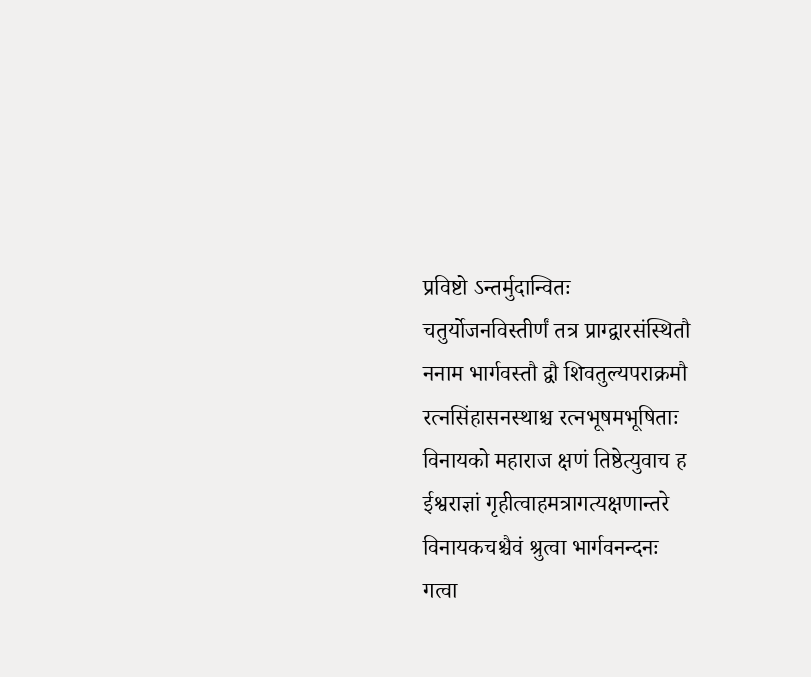प्रविष्टो ऽन्तर्मुदान्वितः
चतुर्योजनविस्तीर्णं तत्र प्राग्द्वारसंस्थितौ
ननाम भार्गवस्तौ द्वौ शिवतुल्यपराक्रमौ
रत्नसिंहासनस्थाश्च रत्नभूषमभूषिताः
विनायको महाराज क्षणं तिष्ठेत्युवाच ह
ईश्वराज्ञां गृहीत्वाहमत्रागत्यक्षणान्तरे
विनायकचश्चैवं श्रुत्वा भार्गवनन्दनः
गत्वा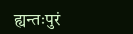ह्यन्तःपुरं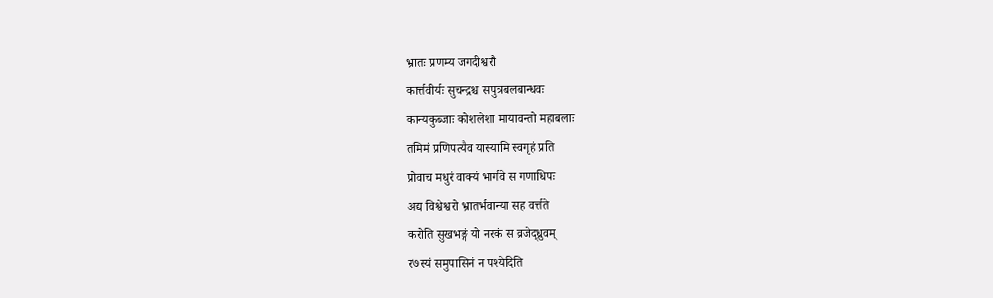भ्रातः प्रणम्य जगदीश्वरौ
कार्त्तवीर्यः सुचन्द्रश्च सपुत्रबलबान्धवः
कान्यकुब्जाः कोशलेशा मायावन्तो महाबलाः
तमिमं प्रणिपत्यैव यास्यामि स्वगृहं प्रति
प्रोवाच मधुरं वाक्यं भार्गवे स गणाधिपः
अद्य विश्वेश्वरो भ्रातर्भवान्या सह वर्त्तते
करोति सुखभङ्गं यो नरकं स व्रजेद्ध्रुवम्
र७स्यं समुपासिनं न पश्येदिति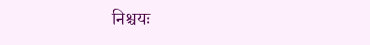निश्चयः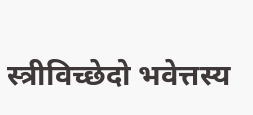स्त्रीविच्छेदो भवेत्तस्य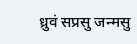ध्रुवं सप्रसु जन्मसु